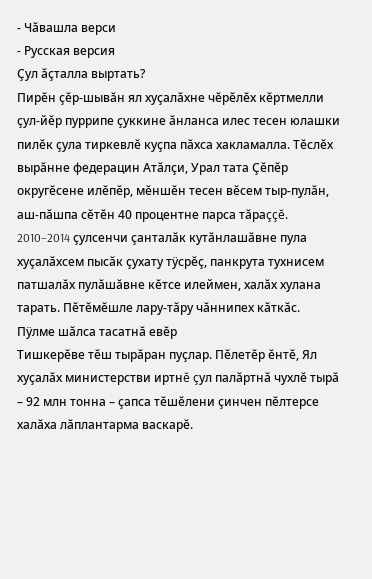- Чăвашла верси
- Русская версия
Çул ăçталла выртать?
Пирĕн çĕр-шывăн ял хуçалăхне чĕрĕлĕх кĕртмелли çул-йĕр пуррипе çуккине ăнланса илес тесен юлашки пилĕк çула тиркевлĕ куçпа пăхса хакламалла. Тĕслĕх вырăнне федерацин Атăлçи, Урал тата Çĕпĕр округĕсене илĕпĕр, мĕншĕн тесен вĕсем тыр-пулăн, аш-пăшпа сĕтĕн 40 процентне парса тăраççĕ. 2010–2014 çулсенчи çанталăк кутăнлашăвне пула хуçалăхсем пысăк çухату тÿсрĕç, панкрута тухнисем патшалăх пулăшăвне кĕтсе илеймен, халăх хулана тарать. Пĕтĕмĕшле лару-тăру чăннипех кăткăс.
Пÿлме шăлса тасатнă евĕр
Тишкерĕве тĕш тырăран пуçлар. Пĕлетĕр ĕнтĕ, Ял хуçалăх министерстви иртнĕ çул палăртнă чухлĕ тырă – 92 млн тонна – çапса тĕшĕлени çинчен пĕлтерсе халăха лăплантарма васкарĕ.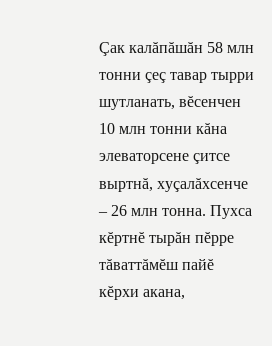Çак калăпăшăн 58 млн тонни çеç тавар тырри шутланать, вĕсенчен 10 млн тонни кăна элеваторсене çитсе выртнă, хуçалăхсенче – 26 млн тонна. Пухса кĕртнĕ тырăн пĕрре тăваттăмĕш пайĕ кĕрхи акана,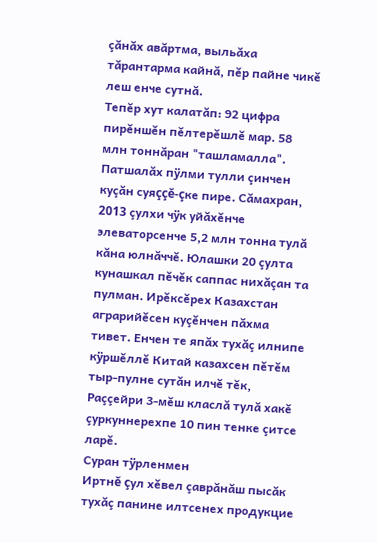çăнăх авăртма, выльăха тăрантарма кайнă, пĕр пайне чикĕ леш енче сутнă.
Тепĕр хут калатăп: 92 цифра пирĕншĕн пĕлтерĕшлĕ мар. 58 млн тоннăран "ташламалла". Патшалăх пÿлми тулли çинчен куçăн суяççĕ-çке пире. Сăмахран, 2013 çулхи чÿк уйăхĕнче элеваторсенче 5,2 млн тонна тулă кăна юлнăччĕ. Юлашки 20 çулта кунашкал пĕчĕк саппас нихăçан та пулман. Ирĕксĕрех Казахстан аграрийĕсен куçĕнчен пăхма тивет. Енчен те япăх тухăç илнипе кÿршĕллĕ Китай казахсен пĕтĕм тыр-пулне сутăн илчĕ тĕк, Раççейри 3-мĕш класлă тулă хакĕ çуркуннерехпе 10 пин тенке çитсе ларĕ.
Суран тÿрленмен
Иртнĕ çул хĕвел çаврăнăш пысăк тухăç панине илтсенех продукцие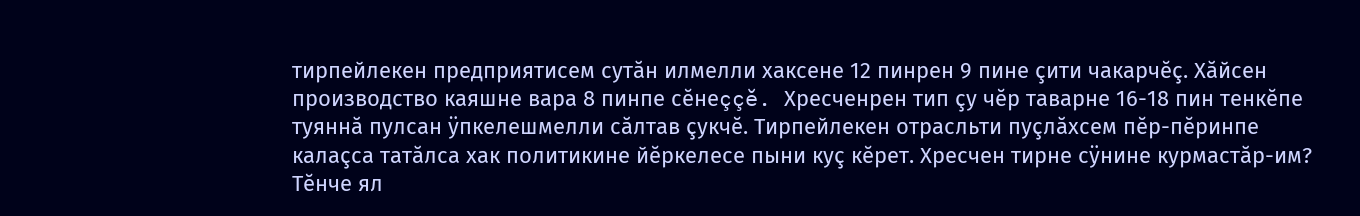тирпейлекен предприятисем сутăн илмелли хаксене 12 пинрен 9 пине çити чакарчĕç. Хăйсен производство каяшне вара 8 пинпе сĕнеççĕ. Хресченрен тип çу чĕр таварне 16-18 пин тенкĕпе туяннă пулсан ÿпкелешмелли сăлтав çукчĕ. Тирпейлекен отрасльти пуçлăхсем пĕр-пĕринпе калаçса татăлса хак политикине йĕркелесе пыни куç кĕрет. Хресчен тирне сÿнине курмастăр-им? Тĕнче ял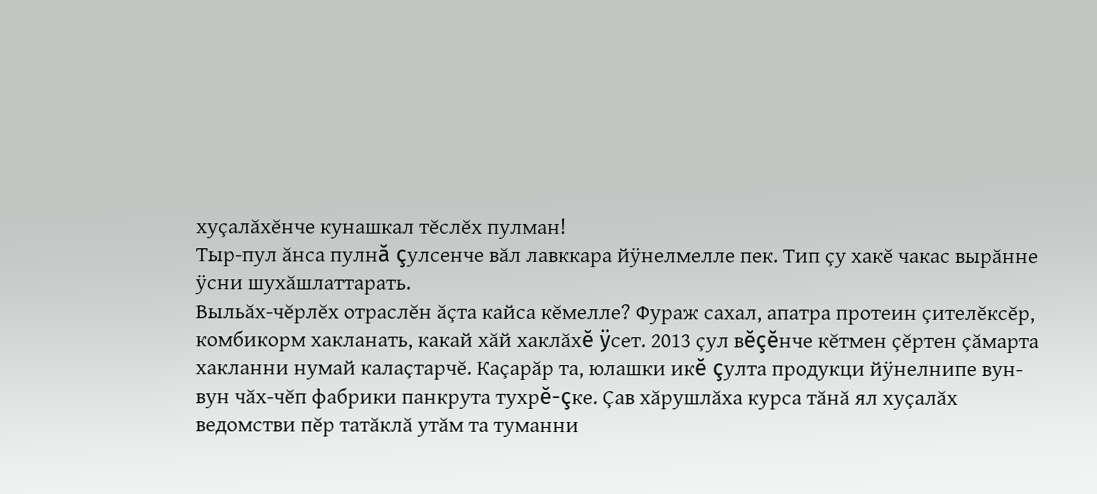хуçалăхĕнче кунашкал тĕслĕх пулман!
Тыр-пул ăнса пулнă çулсенче вăл лавккара йÿнелмелле пек. Тип çу хакĕ чакас вырăнне ÿсни шухăшлаттарать.
Выльăх-чĕрлĕх отраслĕн ăçта кайса кĕмелле? Фураж сахал, апатра протеин çителĕксĕр, комбикорм хакланать, какай хăй хаклăхĕ ÿсет. 2013 çул вĕçĕнче кĕтмен çĕртен çăмарта хакланни нумай калаçтарчĕ. Каçарăр та, юлашки икĕ çулта продукци йÿнелнипе вун-вун чăх-чĕп фабрики панкрута тухрĕ-çке. Çав хăрушлăха курса тăнă ял хуçалăх ведомстви пĕр татăклă утăм та туманни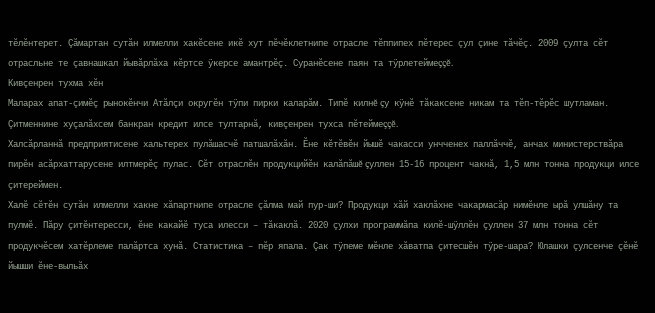тĕлĕнтерет. Çăмартан сутăн илмелли хакĕсене икĕ хут пĕчĕклетнипе отрасле тĕппипех пĕтерес çул çине тăчĕç. 2009 çулта сĕт отрасльне те çавнашкал йывăрлăха кĕртсе ÿкерсе амантрĕç. Суранĕсене паян та тÿрлетеймеççĕ.
Кивçенрен тухма хĕн
Маларах апат-çимĕç рынокĕнчи Атăлçи округĕн тÿпи пирки каларăм. Типĕ килнĕ çу кÿнĕ тăкаксене никам та тĕп-тĕрĕс шутламан. Çитменнине хуçалăхсем банкран кредит илсе тултарнă, кивçенрен тухса пĕтеймеççĕ.
Халсăрланнă предприятисене хальтерех пулăшасчĕ патшалăхăн. Ĕне кĕтĕвĕн йышĕ чакасси унчченех паллăччĕ, анчах министерствăра пирĕн асăрхаттарусене илтмерĕç пулас. Сĕт отраслĕн продукцийĕн калăпăшĕ çуллен 15-16 процент чакнă, 1,5 млн тонна продукци илсе çитереймен.
Халĕ сĕтĕн сутăн илмелли хакне хăпартнипе отрасле çăлма май пур-ши? Продукци хăй хаклăхне чакармасăр нимĕнле ырă улшăну та пулмĕ. Пăру çитĕнтересси, ĕне какайĕ туса илесси – тăкаклă. 2020 çулхи программăпа килĕ-шÿллĕн çуллен 37 млн тонна сĕт продукчĕсем хатĕрлеме палăртса хунă. Статистика – пĕр япала. Çак тÿпеме мĕнле хăватпа çитесшĕн тÿре-шара? Юлашки çулсенче çĕнĕ йышши ĕне-выльăх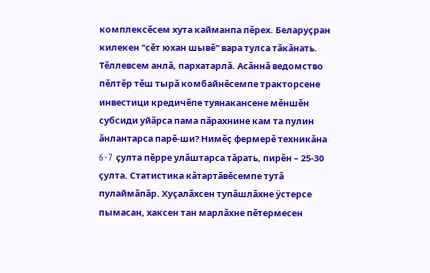комплексĕсем хута кайманпа пĕрех. Беларуçран килекен "сĕт юхан шывĕ" вара тулса тăкăнать.
Тĕллевсем анлă, пархатарлă. Асăннă ведомство пĕлтĕр тĕш тырă комбайнĕсемпе тракторсене инвестици кредичĕпе туянакансене мĕншĕн субсиди уйăрса пама пăрахнине кам та пулин ăнлантарса парĕ-ши? Нимĕç фермерĕ техникăна 6-7 çулта пĕрре улăштарса тăрать, пирĕн – 25-30 çулта. Статистика кăтартăвĕсемпе тутă пулаймăпăр. Хуçалăхсен тупăшлăхне ÿстерсе пымасан, хаксен тан марлăхне пĕтермесен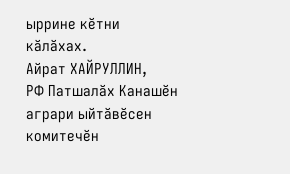ыррине кĕтни кăлăхах.
Айрат ХАЙРУЛЛИН,
РФ Патшалăх Канашĕн
аграри ыйтăвĕсен комитечĕн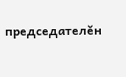председателĕн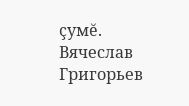çумĕ.
Вячеслав Григорьев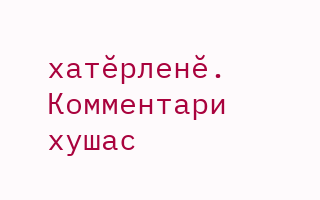хатĕрленĕ.
Комментари хушас